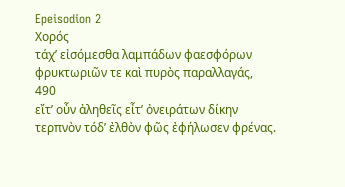Epeisodion 2
Χορός
τάχʼ εἰσόμεσθα λαμπάδων φαεσφόρων
φρυκτωριῶν τε καὶ πυρὸς παραλλαγάς,
490
εἴτʼ οὖν ἀληθεῖς εἶτʼ ὀνειράτων δίκην
τερπνὸν τόδʼ ἐλθὸν φῶς ἐφήλωσεν φρένας.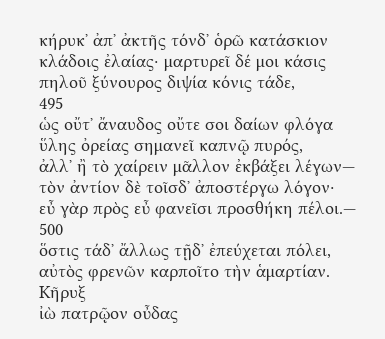κήρυκʼ ἀπʼ ἀκτῆς τόνδʼ ὁρῶ κατάσκιον
κλάδοις ἐλαίας· μαρτυρεῖ δέ μοι κάσις
πηλοῦ ξύνουρος διψία κόνις τάδε,
495
ὡς οὔτʼ ἄναυδος οὔτε σοι δαίων φλόγα
ὕλης ὀρείας σημανεῖ καπνῷ πυρός,
ἀλλʼ ἢ τὸ χαίρειν μᾶλλον ἐκβάξει λέγων—
τὸν ἀντίον δὲ τοῖσδʼ ἀποστέργω λόγον·
εὖ γὰρ πρὸς εὖ φανεῖσι προσθήκη πέλοι.—
500
ὅστις τάδʼ ἄλλως τῇδʼ ἐπεύχεται πόλει,
αὐτὸς φρενῶν καρποῖτο τὴν ἁμαρτίαν.
Κῆρυξ
ἰὼ πατρῷον οὖδας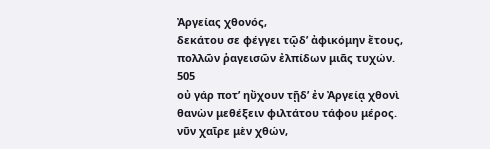Ἀργείας χθονός,
δεκάτου σε φέγγει τῷδʼ ἀφικόμην ἔτους,
πολλῶν ῥαγεισῶν ἐλπίδων μιᾶς τυχών.
505
οὐ γάρ ποτʼ ηὔχουν τῇδʼ ἐν Ἀργείᾳ χθονὶ
θανὼν μεθέξειν φιλτάτου τάφου μέρος.
νῦν χαῖρε μὲν χθών,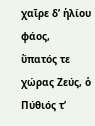χαῖρε δʼ ἡλίου φάος,
ὕπατός τε χώρας Ζεύς, ὁ Πύθιός τʼ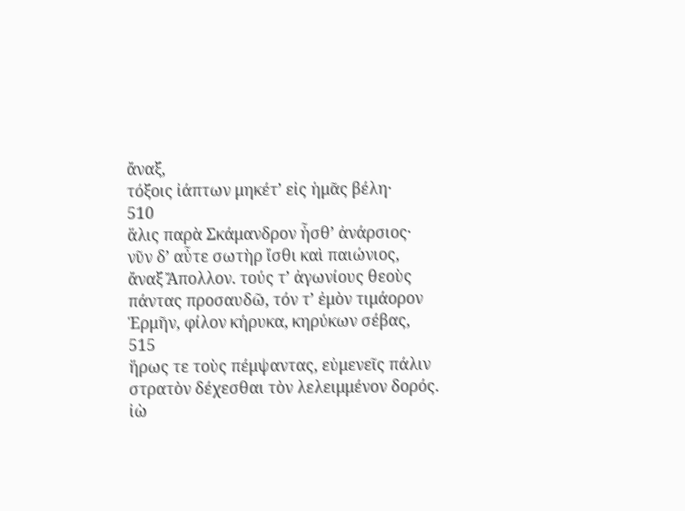ἄναξ,
τόξοις ἰάπτων μηκέτʼ εἰς ἡμᾶς βέλη·
510
ἅλις παρὰ Σκάμανδρον ἦσθʼ ἀνάρσιος·
νῦν δʼ αὖτε σωτὴρ ἴσθι καὶ παιώνιος,
ἄναξ Ἄπολλον. τούς τʼ ἀγωνίους θεοὺς
πάντας προσαυδῶ, τόν τʼ ἐμὸν τιμάορον
Ἑρμῆν, φίλον κήρυκα, κηρύκων σέβας,
515
ἥρως τε τοὺς πέμψαντας, εὐμενεῖς πάλιν
στρατὸν δέχεσθαι τὸν λελειμμένον δορός.
ἰὼ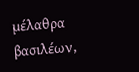μέλαθρα βασιλέων,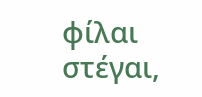φίλαι στέγαι,